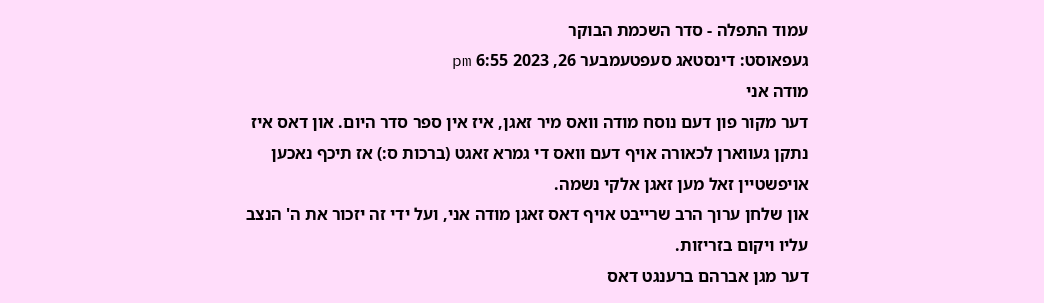עמוד התפלה - סדר השכמת הבוקר
געפאוסט: דינסטאג סעפטעמבער 26, 2023 6:55 pm
מודה אני
דער מקור פון דעם נוסח מודה וואס מיר זאגן, איז אין ספר סדר היום. און דאס איז נתקן געווארן לכאורה אויף דעם וואס די גמרא זאגט (ברכות ס:) אז תיכף נאכען אויפשטיין זאל מען זאגן אלקי נשמה.
און שלחן ערוך הרב שרייבט אויף דאס זאגן מודה אני, ועל ידי זה יזכור את ה' הנצב עליו ויקום בזריזות.
דער מגן אברהם ברענגט דאס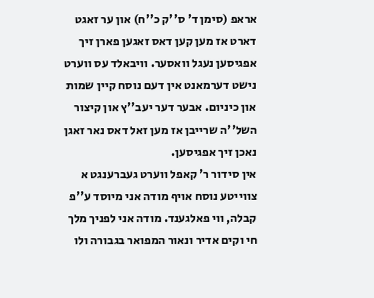אראפ (סימן ד' ס''ק כ''ח) און ער זאגט דארט אז מען קען דאס זאגען פארן זיך אפגיסען נעגל וואסער. וויבאלד עס ווערט נישט דערמאנט אין דעם נוסח קיין שמות און כיניום. אבער דער יעב''ץ און קיצור השל''ה שרייבן אז מען זאל דאס נאר זאגן נאכן זיך אפגיסען.
אין סידור ר' קאפל ווערט געברענגט א צווייטע נוסח אויף מודה אני מיוסד ע''פ קבלה, ווי פאלגענד. מודה אני לפניך מלך חי וקים אדיר ונאור המפואר בגבורה ולו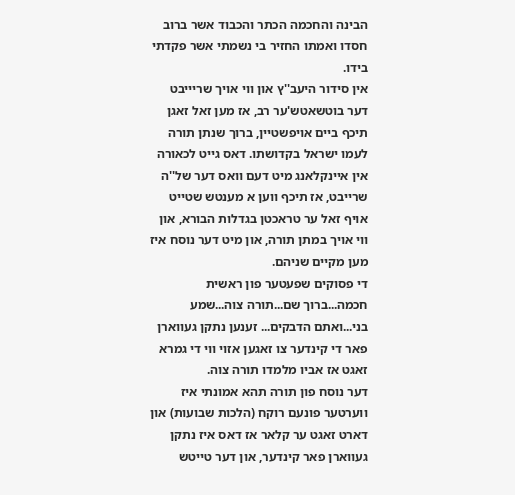הבינה והחכמה הכתר והכבוד אשר ברוב חסדו ואמתו החזיר בי נשמתי אשר פקדתי בידו.
אין סידור היעב''ץ און ווי אויך שריייבט דער בוטשאטש'ער רב, אז מען זאל זאגן תיכף ביים אויפשטיין, ברוך שנתן תורה לעמו ישראל בקדושתו. דאס גייט לכאורה אין איינקלאנג מיט דעם וואס דער של''ה שרייבט, אז תיכף ווען א מענטש שטייט אויף זאל ער טראכטן בגדלות הבורא, און ווי אויך במתן תורה, און מיט דער נוסח איז מען מקיים שניהם.
די פסוקים שפעטער פון ראשית חכמה...ברוך שם...תורה צוה...שמע בני...ואתם הדבקים... זענען נתקן געווארן פאר די קינדער צו זאגען אזוי ווי די גמרא זאגט אז אביו מלמדו תורה צוה.
דער נוסח פון תורה תהא אמונתי איז ווערטער פונעם רוקח (הלכות שבועות) און דארט זאגט ער קלאר אז דאס איז נתקן געווארן פאר קינדער, און דער טייטש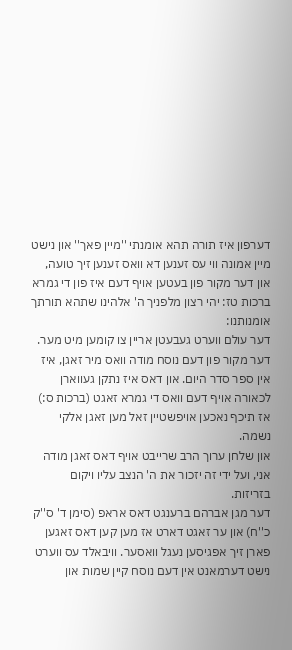דערפון איז תורה תהא אומנתי ''מיין פאך'' און נישט מיין אמונה ווי עס זענען דא וואס זענען זיך טועה, און דער מקור פון בעטען אויף דעם איז פון די גמרא ברכות טז: יהי רצון מלפניך ה' אלהינו שתהא תורתך אומנותנו:
דער עולם ווערט געבעטן אריין צו קומען מיט מער.
דער מקור פון דעם נוסח מודה וואס מיר זאגן, איז אין ספר סדר היום. און דאס איז נתקן געווארן לכאורה אויף דעם וואס די גמרא זאגט (ברכות ס:) אז תיכף נאכען אויפשטיין זאל מען זאגן אלקי נשמה.
און שלחן ערוך הרב שרייבט אויף דאס זאגן מודה אני, ועל ידי זה יזכור את ה' הנצב עליו ויקום בזריזות.
דער מגן אברהם ברענגט דאס אראפ (סימן ד' ס''ק כ''ח) און ער זאגט דארט אז מען קען דאס זאגען פארן זיך אפגיסען נעגל וואסער. וויבאלד עס ווערט נישט דערמאנט אין דעם נוסח קיין שמות און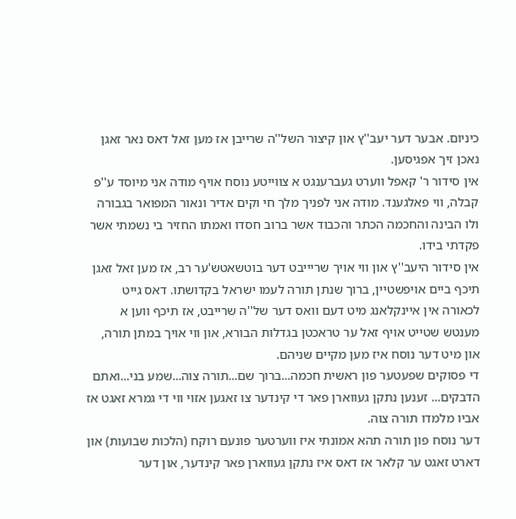כיניום. אבער דער יעב''ץ און קיצור השל''ה שרייבן אז מען זאל דאס נאר זאגן נאכן זיך אפגיסען.
אין סידור ר' קאפל ווערט געברענגט א צווייטע נוסח אויף מודה אני מיוסד ע''פ קבלה, ווי פאלגענד. מודה אני לפניך מלך חי וקים אדיר ונאור המפואר בגבורה ולו הבינה והחכמה הכתר והכבוד אשר ברוב חסדו ואמתו החזיר בי נשמתי אשר פקדתי בידו.
אין סידור היעב''ץ און ווי אויך שריייבט דער בוטשאטש'ער רב, אז מען זאל זאגן תיכף ביים אויפשטיין, ברוך שנתן תורה לעמו ישראל בקדושתו. דאס גייט לכאורה אין איינקלאנג מיט דעם וואס דער של''ה שרייבט, אז תיכף ווען א מענטש שטייט אויף זאל ער טראכטן בגדלות הבורא, און ווי אויך במתן תורה, און מיט דער נוסח איז מען מקיים שניהם.
די פסוקים שפעטער פון ראשית חכמה...ברוך שם...תורה צוה...שמע בני...ואתם הדבקים... זענען נתקן געווארן פאר די קינדער צו זאגען אזוי ווי די גמרא זאגט אז אביו מלמדו תורה צוה.
דער נוסח פון תורה תהא אמונתי איז ווערטער פונעם רוקח (הלכות שבועות) און דארט זאגט ער קלאר אז דאס איז נתקן געווארן פאר קינדער, און דער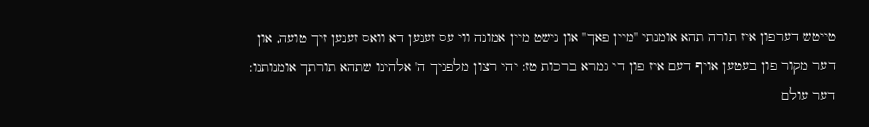טייטש דערפון איז תורה תהא אומנתי ''מיין פאך'' און נישט מיין אמונה ווי עס זענען דא וואס זענען זיך טועה, און דער מקור פון בעטען אויף דעם איז פון די גמרא ברכות טז: יהי רצון מלפניך ה' אלהינו שתהא תורתך אומנותנו:
דער עולם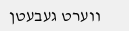ווערט געבעטן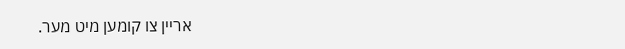אריין צו קומען מיט מער.